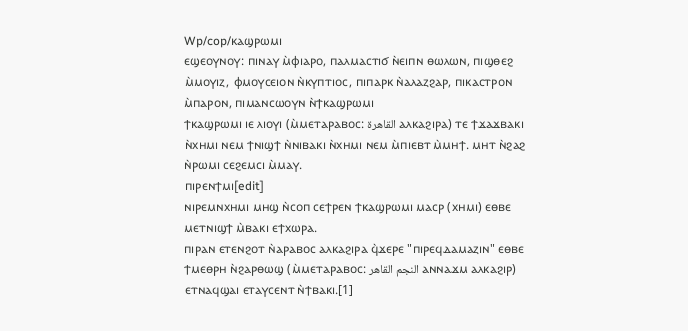Wp/cop/ⲕⲁϣⲣⲱⲙⲓ
ⲉϣⲉⲟⲩⲛⲟⲩ: ⲡⲓⲛⲁⲩ ⲙ̀ⲫⲓⲁⲣⲟ, ⲡⲁⲗⲙⲁⲥⲧⲓϭ ⲛ̀ⲉⲓⲡⲛ ⲑⲱⲗⲱⲛ, ⲡⲓϣⲑⲉϩ ⲙ̀ⲙⲟⲩⲓⲍ, ⲫⲙⲟⲩⲥⲉⲓⲟⲛ ⲛ̀ⲕⲩⲡⲧⲓⲟⲥ, ⲡⲓⲡⲁⲣⲕ ⲛ̀ⲁⲗⲁⲍϩⲁⲣ, ⲡⲓⲕⲁⲥⲧⲣⲟⲛ ⲙ̀ⲡⲁⲣⲟⲛ, ⲡⲓⲙⲁⲛⲥⲱⲟⲩⲛ ⲛ̀ϯⲕⲁϣⲣⲱⲙⲓ
ϯⲕⲁϣⲣⲱⲙⲓ ⲓⲉ ⲗⲓⲟⲩⲓ (ⲙ̀ⲙⲉⲧⲁⲣⲁⲃⲟⲥ: القاهرة ⲁⲗⲕⲁϩⲓⲣⲁ) ⲧⲉ ϯϫⲁϫⲃⲁⲕⲓ ⲛ̀ⲭⲏⲙⲓ ⲛⲉⲙ ϯⲛⲓϣϯ ⲛ̀ⲛⲓⲃⲁⲕⲓ ⲛ̀ⲭⲏⲙⲓ ⲛⲉⲙ ⲙ̀ⲡⲓⲉⲃⲧ ⲙ̀ⲙⲏϯ. ⲙⲏⲧ ⲛ̀ϩⲁϩ ⲛ̀ⲣⲱⲙⲓ ⲥⲉϩⲉⲙⲥⲓ ⲙ̀ⲙⲁⲩ.
ⲡⲓⲣⲉⲛϯⲙⲓ[edit]
ⲛⲓⲣⲉⲙⲛⲭⲏⲙⲓ ⲙⲏϣ ⲛ̀ⲥⲟⲡ ⲥⲉϯⲣⲉⲛ ϯⲕⲁϣⲣⲱⲙⲓ ⲙⲁⲥⲣ (ⲭⲏⲙⲓ) ⲉⲑⲃⲉ ⲙⲉⲧⲛⲓϣϯ ⲙ̀ⲃⲁⲕⲓ ⲉϯⲭⲱⲣⲁ.
ⲡⲓⲣⲁⲛ ⲉⲧⲉⲛϩⲟⲧ ⲛ̀ⲁⲣⲁⲃⲟⲥ ⲁⲗⲕⲁϩⲓⲣⲁ ϥ̀ϫⲉⲣⲉ "ⲡⲓⲣⲉϥⲇⲁⲙⲁⲍⲓⲛ" ⲉⲑⲃⲉ ϯⲙⲉⲑⲣⲏ ⲛ̀ϩⲁⲣⲑⲱϣ (ⲙ̀ⲙⲉⲧⲁⲣⲁⲃⲟⲥ: النجم القاهر ⲁⲛⲛⲁϫⲙ ⲁⲗⲕⲁϩⲓⲣ) ⲉⲧⲛⲁϥϣⲁⲓ ⲉⲧⲁⲩⲥⲉⲛⲧ ⲛ̀ϯⲃⲁⲕⲓ.[1]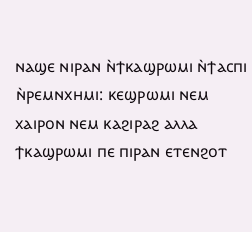ⲛⲁϣⲉ ⲛⲓⲣⲁⲛ ⲛ̀ϯⲕⲁϣⲣⲱⲙⲓ ⲛ̀ϯⲁⲥⲡⲓ ⲛ̀ⲣⲉⲙⲛⲭⲏⲙⲓ: ⲕⲉϣⲣⲱⲙⲓ ⲛⲉⲙ ⲭⲁⲓⲣⲟⲛ ⲛⲉⲙ ⲕⲁϩⲓⲣⲁϩ ⲁⲗⲗⲁ ϯⲕⲁϣⲣⲱⲙⲓ ⲡⲉ ⲡⲓⲣⲁⲛ ⲉⲧⲉⲛϩⲟⲧ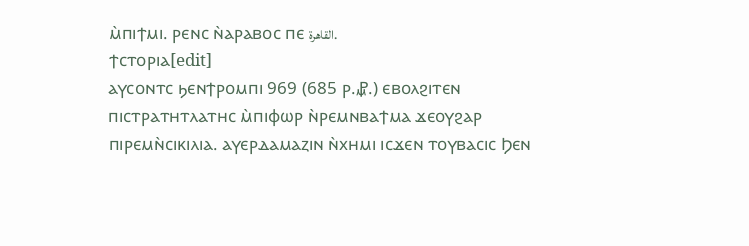ⲙ̀ⲡⲓϯⲙⲓ. ⲣⲉⲛⲥ ⲛ̀ⲁⲣⲁⲃⲟⲥ ⲡⲉ القاهرة.
ϯⲥⲧⲟⲣⲓⲁ[edit]
ⲁⲩⲥⲟⲛⲧⲥ ϧⲉⲛϯⲣⲟⲙⲡⲓ 969 (685 ⲣ.⳥.) ⲉⲃⲟⲗϩⲓⲧⲉⲛ ⲡⲓⲥⲧⲣⲁⲧⲏⲧⲗⲁⲧⲏⲥ ⲙ̀ⲡⲓⲫⲱⲣ ⲛ̀ⲣⲉⲙⲛⲃⲁϯⲙⲁ ϫⲉⲟⲩϩⲁⲣ ⲡⲓⲣⲉⲙⲛ̀ⲥⲓⲕⲓⲗⲓⲁ. ⲁⲩⲉⲣⲇⲁⲙⲁⲍⲓⲛ ⲛ̀ⲭⲏⲙⲓ ⲓⲥϫⲉⲛ ⲧⲟⲩⲃⲁⲥⲓⲥ Ϧⲉⲛ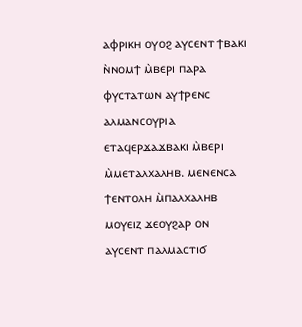ⲁⲫⲣⲓⲕⲏ ⲟⲩⲟϩ ⲁⲩⲥⲉⲛⲧ ϯⲃⲁⲕⲓ ⲛ̀ⲛⲟⲙϯ ⲙ̀ⲃⲉⲣⲓ ⲡⲁⲣⲁ ⲫⲩⲥⲧⲁⲧⲱⲛ ⲁⲩϯⲣⲉⲛⲥ ⲁⲗⲙⲁⲛⲥⲟⲩⲣⲓⲁ ⲉⲧⲁϥⲉⲣϫⲁϫⲃⲁⲕⲓ ⲙ̀ⲃⲉⲣⲓ ⲙ̀ⲙⲉⲧⲁⲗⲭⲁⲗⲏⲃ. ⲙⲉⲛⲉⲛⲥⲁ ϯⲉⲛⲧⲟⲗⲏ ⲙ̀ⲡⲁⲗⲭⲁⲗⲏⲃ ⲙⲟⲩⲉⲓⲍ ϫⲉⲟⲩϩⲁⲣ ⲟⲛ ⲁⲩⲥⲉⲛⲧ ⲡⲁⲗⲙⲁⲥⲧⲓϭ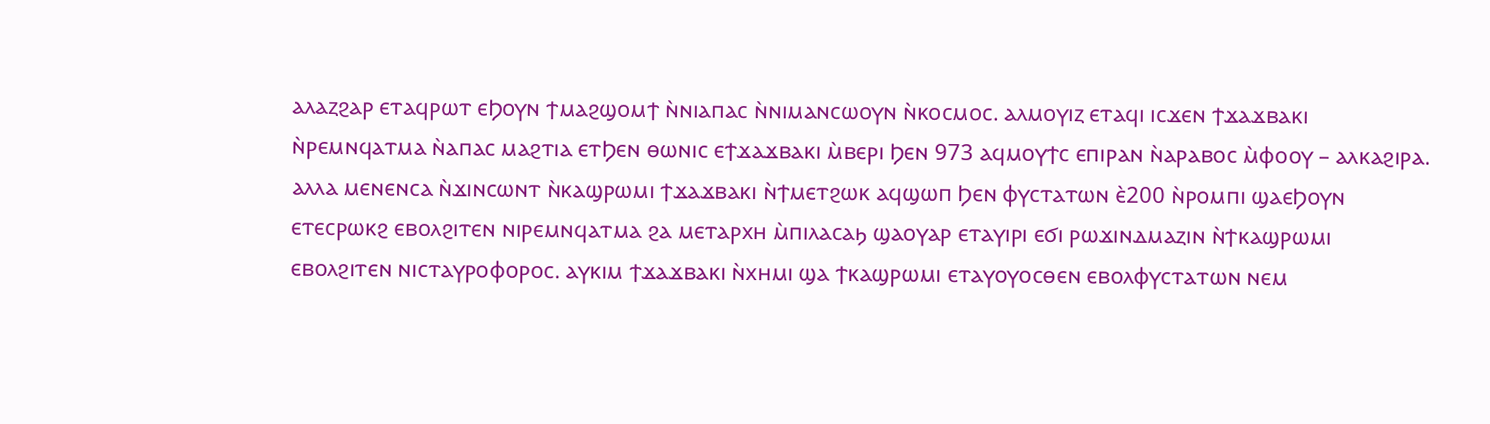ⲁⲗⲁⲍϩⲁⲣ ⲉⲧⲁϥⲣⲱⲧ ⲉϦⲟⲩⲛ ϯⲙⲁϩϣⲟⲙϯ ⲛ̀ⲛⲓⲁⲡⲁⲥ ⲛ̀ⲛⲓⲙⲁⲛⲥⲱⲟⲩⲛ ⲛ̀ⲕⲟⲥⲙⲟⲥ. ⲁⲗⲙⲟⲩⲓⲍ ⲉⲧⲁϥⲓ ⲓⲥϫⲉⲛ ϯϫⲁϫⲃⲁⲕⲓ ⲛ̀ⲣⲉⲙⲛϥⲁⲧⲙⲁ ⲛ̀ⲁⲡⲁⲥ ⲙⲁϩⲧⲓⲁ ⲉⲧϦⲉⲛ ⲑⲱⲛⲓⲥ ⲉϯϫⲁϫⲃⲁⲕⲓ ⲙ̀ⲃⲉⲣⲓ Ϧⲉⲛ 973 ⲁϥⲙⲟⲩϯⲥ ⲉⲡⲓⲣⲁⲛ ⲛ̀ⲁⲣⲁⲃⲟⲥ ⲙ̀ⲫⲟⲟⲩ – ⲁⲗⲕⲁϩⲓⲣⲁ.
ⲁⲗⲗⲁ ⲙⲉⲛⲉⲛⲥⲁ ⲛ̀ϫⲓⲛⲥⲱⲛⲧ ⲛ̀ⲕⲁϣⲣⲱⲙⲓ ϯϫⲁϫⲃⲁⲕⲓ ⲛ̀ϯⲙⲉⲧϩⲱⲕ ⲁϥϣⲱⲡ Ϧⲉⲛ ⲫⲩⲥⲧⲁⲧⲱⲛ ⲉ̀200 ⲛ̀ⲣⲟⲙⲡⲓ ϣⲁⲉϦⲟⲩⲛ ⲉⲧⲉⲥⲣⲱⲕϩ ⲉⲃⲟⲗϩⲓⲧⲉⲛ ⲛⲓⲣⲉⲙⲛϥⲁⲧⲙⲁ ϩⲁ ⲙⲉⲧⲁⲣⲭⲏ ⲙ̀ⲡⲓⲗⲁⲥⲁϧ ϣⲁⲟⲩⲁⲣ ⲉⲧⲁⲩⲓⲣⲓ ⲉϭⲓ ⲣⲱϫⲓⲛⲇⲙⲁⲍⲓⲛ ⲛ̀ϯⲕⲁϣⲣⲱⲙⲓ ⲉⲃⲟⲗϩⲓⲧⲉⲛ ⲛⲓⲥⲧⲁⲩⲣⲟⲫⲟⲣⲟⲥ. ⲁⲩⲕⲓⲙ ϯϫⲁϫⲃⲁⲕⲓ ⲛ̀ⲭⲏⲙⲓ ϣⲁ ϯⲕⲁϣⲣⲱⲙⲓ ⲉⲧⲁⲩⲟⲩⲟⲥⲑⲉⲛ ⲉⲃⲟⲗⲫⲩⲥⲧⲁⲧⲱⲛ ⲛⲉⲙ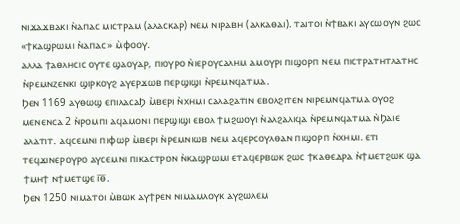ⲛⲓϫⲁϫⲃⲁⲕⲓ ⲛ̀ⲁⲡⲁⲥ ⲙⲓⲥⲧⲣⲁⲙ (ⲁⲗⲁⲥⲕⲁⲣ) ⲛⲉⲙ ⲛⲓⲣⲁⲃⲏ (ⲁⲗⲕⲁⲑⲁⲓ). ⲧⲁⲓⲧⲟⲓ ⲛ̀ϯⲃⲁⲕⲓ ⲁⲩⲥⲱⲟⲩⲛ ϩⲱⲥ «ϯⲕⲁϣⲣⲱⲙⲓ ⲛ̀ⲁⲡⲁⲥ» ⲙ̀ⲫⲟⲟⲩ.
ⲁⲗⲗⲁ ϯⲁⲑⲗⲏⲥⲓⲥ ⲟⲩⲧⲉ ϣⲁⲟⲩⲁⲣ, ⲡⲓⲟⲩⲣⲟ ⲛ̀ⲓⲉⲣⲟⲩⲥⲁⲗⲏⲙ ⲁⲙⲟⲩⲣⲓ ⲡⲓϣⲟⲣⲡ ⲛⲉⲙ ⲡⲓⲥⲧⲣⲁⲧⲏⲧⲗⲁⲧⲏⲥ ⲛ̀ⲣⲉⲙⲛⲍⲉⲛⲕⲓ ϣⲓⲣⲕⲟⲩϩ ⲁⲩⲉⲣϫⲱⲃ ⲡⲉⲣϣⲓϣⲓ ⲛ̀ⲣⲉⲙⲛϥⲁⲧⲙⲁ.
Ϧⲉⲛ 1169 ⲁⲩⲑⲱϣ ⲉⲡⲓⲗⲁⲥⲁϦ ⲙ̀ⲃⲉⲣⲓ ⲛ̀ⲭⲏⲙⲓ ⲥⲁⲗⲁϩⲁⲧⲓⲛ ⲉⲃⲟⲗϩⲓⲧⲉⲛ ⲛⲓⲣⲉⲙⲛϥⲁⲧⲙⲁ ⲟⲩⲟϩ ⲙⲉⲛⲉⲛⲥⲁ 2 ⲛ̀ⲣⲟⲙⲡⲓ ⲁϥⲁⲙⲟⲛⲓ ⲡⲉⲣϣⲓϣⲓ ⲉⲃⲟⲗ ϯⲙϩⲱⲟⲩⲓ ⲛ̀ⲁⲗϩⲁⲗⲓϥⲁ ⲛ̀ⲣⲉⲙⲛϥⲁⲧⲙⲁ ⲛ̀Ϧⲁⲓⲉ ⲁⲗⲁⲧⲓⲧ. ⲁϥⲥⲉⲙⲛⲓ ⲡⲓⲫⲱⲣ ⲙ̀ⲃⲉⲣⲓ ⲛ̀ⲣⲉⲙⲛⲓⲱⲃ ⲛⲉⲙ ⲁϥⲉⲣⲥⲟⲩⲗⲑⲁⲛ ⲡⲓϣⲟⲣⲡ ⲛ̀ⲭⲏⲙⲓ. ⲉⲧⲓ ⲧⲉϥϫⲓⲛⲉⲣⲟⲩⲣⲟ ⲁⲩⲥⲉⲙⲛⲓ ⲡⲓⲕⲁⲥⲧⲣⲟⲛ ⲛ̀ⲕⲁϣⲣⲱⲙⲓ ⲉⲧⲁϥⲉⲣⲃⲱⲕ ϩⲱⲥ ϯⲕⲁⲑⲉⲇⲣⲁ ⲛ̀ϯⲙⲉⲧϩⲱⲕ ϣⲁ ϯⲙⲏϯ ⲛϯⲙⲉⲧϣⲉ ⲓ̅ⲑ̅.
Ϧⲉⲛ 1250 ⲛⲓⲙⲁⲧⲟⲓ ⲙ̀ⲃⲱⲕ ⲁⲩϯⲣⲉⲛ ⲛⲓⲙⲁⲙⲗⲟⲩⲕ ⲁⲩϩⲱⲗⲉⲙ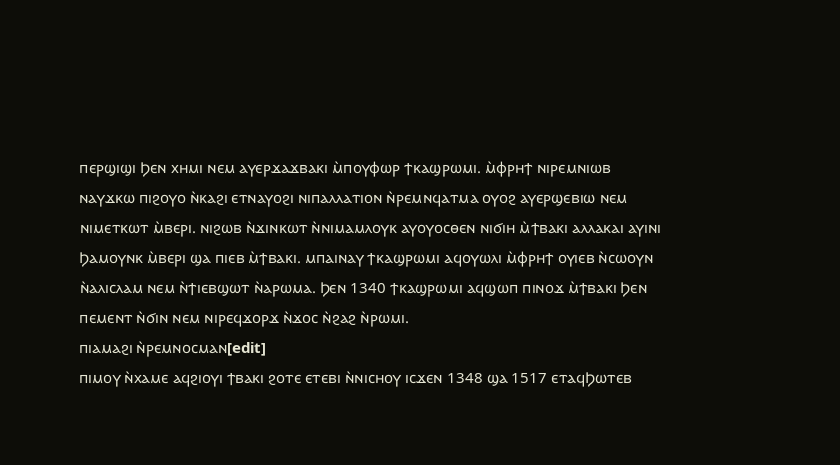ⲡⲉⲣϣⲓϣⲓ Ϧⲉⲛ ⲭⲏⲙⲓ ⲛⲉⲙ ⲁⲩⲉⲣϫⲁϫⲃⲁⲕⲓ ⲙ̀ⲡⲟⲩⲫⲱⲣ ϯⲕⲁϣⲣⲱⲙⲓ. ⲙ̀ⲫⲣⲏϯ ⲛⲓⲣⲉⲙⲛⲓⲱⲃ ⲛⲁⲩϫⲕⲱ ⲡⲓϩⲟⲩⲟ ⲛ̀ⲕⲁϩⲓ ⲉⲧⲛⲁⲩⲟϩⲓ ⲛⲓⲡⲁⲗⲗⲁⲧⲓⲟⲛ ⲛ̀ⲣⲉⲙⲛϥⲁⲧⲙⲁ ⲟⲩⲟϩ ⲁⲩⲉⲣϣⲉⲃⲓⲱ ⲛⲉⲙ ⲛⲓⲙⲉⲧⲕⲱⲧ ⲙ̀ⲃⲉⲣⲓ. ⲛⲓϩⲱⲃ ⲛ̀ϫⲓⲛⲕⲱⲧ ⲛ̀ⲛⲓⲙⲁⲙⲗⲟⲩⲕ ⲁⲩⲟⲩⲟⲥⲑⲉⲛ ⲛⲓϭⲓⲏ ⲙ̀ϯⲃⲁⲕⲓ ⲁⲗⲗⲁⲕⲁⲓ ⲁⲩⲓⲛⲓ Ϧⲁⲙⲟⲩⲛⲕ ⲙ̀ⲃⲉⲣⲓ ϣⲁ ⲡⲓⲉⲃ ⲙ̀ϯⲃⲁⲕⲓ. ⲙⲡⲁⲓⲛⲁⲩ ϯⲕⲁϣⲣⲱⲙⲓ ⲁϥⲟⲩⲱⲗⲓ ⲙ̀ⲫⲣⲏϯ ⲟⲩⲓⲉⲃ ⲛ̀ⲥⲱⲟⲩⲛ ⲛ̀ⲁⲗⲓⲥⲗⲁⲙ ⲛⲉⲙ ⲛ̀ϯⲓⲉⲃϣⲱⲧ ⲛ̀ⲁⲣⲱⲙⲁ. Ϧⲉⲛ 1340 ϯⲕⲁϣⲣⲱⲙⲓ ⲁϥϣⲱⲡ ⲡⲓⲛⲟϫ ⲙ̀ϯⲃⲁⲕⲓ Ϧⲉⲛ ⲡⲉⲙⲉⲛⲧ ⲛ̀ϭⲓⲛ ⲛⲉⲙ ⲛⲓⲣⲉϥϫⲟⲣϫ ⲛ̀ϫⲟⲥ ⲛ̀ϩⲁϩ ⲛ̀ⲣⲱⲙⲓ.
ⲡⲓⲁⲙⲁϩⲓ ⲛ̀ⲣⲉⲙⲛⲟⲥⲙⲁⲛ[edit]
ⲡⲓⲙⲟⲩ ⲛ̀ⲭⲁⲙⲉ ⲁϥϩⲓⲟⲩⲓ ϯⲃⲁⲕⲓ ϩⲟⲧⲉ ⲉⲧⲉⲃⲓ ⲛ̀ⲛⲓⲥⲏⲟⲩ ⲓⲥϫⲉⲛ 1348 ϣⲁ 1517 ⲉⲧⲁϥϦⲱⲧⲉⲃ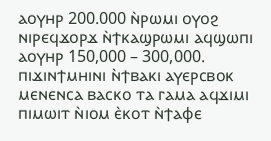ⲁⲟⲩⲏⲣ 200.000 ⲛ̀ⲣⲱⲙⲓ ⲟⲩⲟϩ ⲛⲓⲣⲉϥϫⲟⲣϫ ⲛ̀ϯⲕⲁϣⲣⲱⲙⲓ ⲁϥϣⲱⲡⲓ ⲁⲟⲩⲏⲣ 150,000 – 300,000. ⲡⲓϫⲓⲛϯⲙⲏⲓⲛⲓ ⲛ̀ϯⲃⲁⲕⲓ ⲁⲩⲉⲣⲥⲃⲟⲕ ⲙⲉⲛⲉⲛⲥⲁ ⲃⲁⲥⲕⲟ ⲧⲁ ⲅⲁⲙⲁ ⲁϥϫⲓⲙⲓ ⲡⲓⲙⲱⲓⲧ ⲛ̀ⲓⲟⲙ ⲉ̀ⲕⲟⲧ ⲛ̀ϯⲁⲫⲉ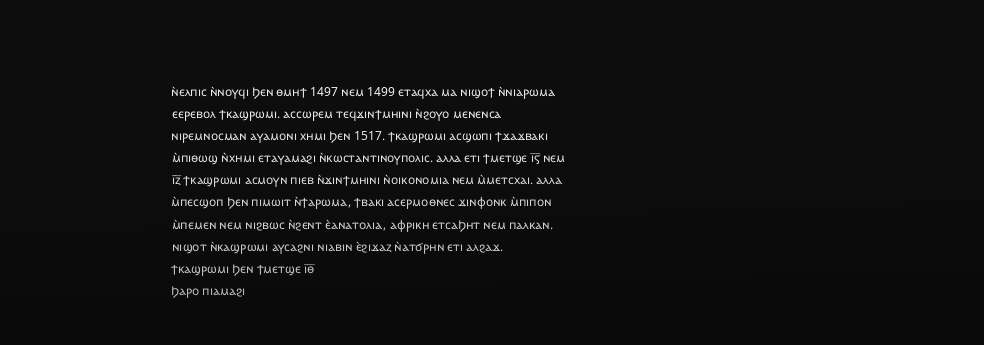ⲛ̀ⲉⲗⲡⲓⲥ ⲛ̀ⲛⲟⲩϥⲓ Ϧⲉⲛ ⲑⲙⲏϯ 1497 ⲛⲉⲙ 1499 ⲉⲧⲁϥⲭⲁ ⲙⲁ ⲛⲓϣⲟϯ ⲛ̀ⲛⲓⲁⲣⲱⲙⲁ ⲉⲉⲣⲉⲃⲟⲗ ϯⲕⲁϣⲣⲱⲙⲓ. ⲁⲥⲥⲱⲣⲉⲙ ⲧⲉϥϫⲓⲛϯⲙⲏⲓⲛⲓ ⲛ̀ϩⲟⲩⲟ ⲙⲉⲛⲉⲛⲥⲁ ⲛⲓⲣⲉⲙⲛⲟⲥⲙⲁⲛ ⲁⲩⲁⲙⲟⲛⲓ ⲭⲏⲙⲓ Ϧⲉⲛ 1517. ϯⲕⲁϣⲣⲱⲙⲓ ⲁⲥϣⲱⲡⲓ ϯϫⲁϫⲃⲁⲕⲓ ⲙ̀ⲡⲓⲑⲱϣ ⲛ̀ⲭⲏⲙⲓ ⲉⲧⲁⲩⲁⲙⲁϩⲓ ⲛ̀ⲕⲱⲥⲧⲁⲛⲧⲓⲛⲟⲩⲡⲟⲗⲓⲥ. ⲁⲗⲗⲁ ⲉⲧⲓ ϯⲙⲉⲧϣⲉ ⲓ̅ⲋ̅ ⲛⲉⲙ ⲓ̅ⲍ̅ ϯⲕⲁϣⲣⲱⲙⲓ ⲁⲥⲙⲟⲩⲛ ⲡⲓⲉⲃ ⲛ̀ϫⲓⲛϯⲙⲏⲓⲛⲓ ⲛ̀ⲟⲓⲕⲟⲛⲟⲙⲓⲁ ⲛⲉⲙ ⲙ̀ⲙⲉⲧⲥⲭⲁⲓ. ⲁⲗⲗⲁ ⲙ̀ⲡⲉⲥϣⲟⲡ Ϧⲉⲛ ⲡⲓⲙⲱⲓⲧ ⲛ̀ϯⲁⲣⲱⲙⲁ, ϯⲃⲁⲕⲓ ⲁⲥⲉⲣⲙⲟⲑⲛⲉⲥ ϫⲓⲛⲫⲟⲛⲕ ⲙ̀ⲡⲓⲡⲟⲛ ⲙ̀ⲡⲉⲙⲉⲛ ⲛⲉⲙ ⲛⲓϩⲃⲱⲥ ⲛ̀ϩⲉⲛⲧ ⲉ̀ⲁⲛⲁⲧⲟⲗⲓⲁ, ⲁⲫⲣⲓⲕⲏ ⲉⲧⲥⲁϦⲏⲧ ⲛⲉⲙ ⲡⲁⲗⲕⲁⲛ. ⲛⲓϣⲟⲧ ⲛ̀ⲕⲁϣⲣⲱⲙⲓ ⲁⲩⲥⲁϩⲛⲓ ⲛⲓⲁⲃⲓⲛ ⲉ̀ϩⲓϫⲁⲍ ⲛ̀ⲁⲧϭⲣⲏⲛ ⲉⲧⲓ ⲁⲗϩⲁϫ.
ϯⲕⲁϣⲣⲱⲙⲓ Ϧⲉⲛ ϯⲙⲉⲧϣⲉ ⲓ̅ⲑ̅
Ϧⲁⲣⲟ ⲡⲓⲁⲙⲁϩⲓ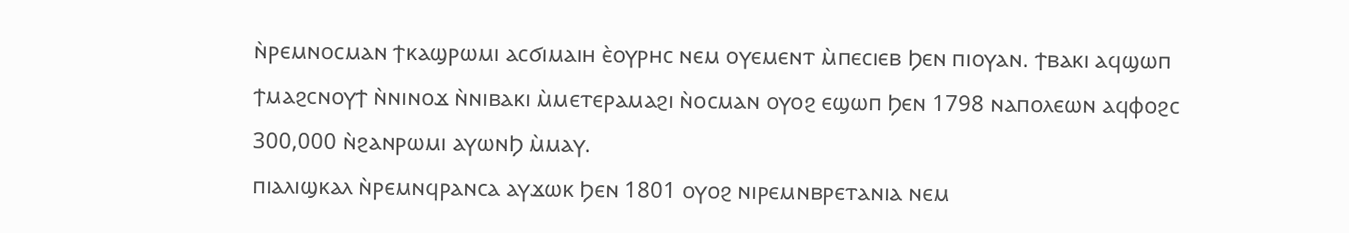ⲛ̀ⲣⲉⲙⲛⲟⲥⲙⲁⲛ ϯⲕⲁϣⲣⲱⲙⲓ ⲁⲥϭⲓⲙⲁⲓⲏ ⲉ̀ⲟⲩⲣⲏⲥ ⲛⲉⲙ ⲟⲩⲉⲙⲉⲛⲧ ⲙ̀ⲡⲉⲥⲓⲉⲃ Ϧⲉⲛ ⲡⲓⲟⲩⲁⲛ. ϯⲃⲁⲕⲓ ⲁϥϣⲱⲡ ϯⲙⲁϩⲥⲛⲟⲩϯ ⲛ̀ⲛⲓⲛⲟϫ ⲛ̀ⲛⲓⲃⲁⲕⲓ ⲙ̀ⲙⲉⲧⲉⲣⲁⲙⲁϩⲓ ⲛ̀ⲟⲥⲙⲁⲛ ⲟⲩⲟϩ ⲉϣⲱⲡ Ϧⲉⲛ 1798 ⲛⲁⲡⲟⲗⲉⲱⲛ ⲁϥⲫⲟϩⲥ 300,000 ⲛ̀ϩⲁⲛⲣⲱⲙⲓ ⲁⲩⲱⲛϦ ⲙ̀ⲙⲁⲩ.
ⲡⲓⲁⲗⲓϣⲕⲁⲗ ⲛ̀ⲣⲉⲙⲛϥⲣⲁⲛⲥⲁ ⲁⲩϫⲱⲕ Ϧⲉⲛ 1801 ⲟⲩⲟϩ ⲛⲓⲣⲉⲙⲛⲃⲣⲉⲧⲁⲛⲓⲁ ⲛⲉⲙ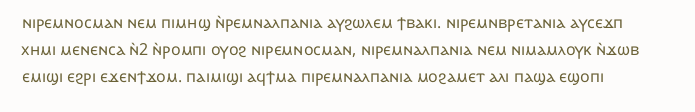ⲛⲓⲣⲉⲙⲛⲟⲥⲙⲁⲛ ⲛⲉⲙ ⲡⲓⲙⲏϣ ⲛ̀ⲣⲉⲙⲛⲁⲗⲡⲁⲛⲓⲁ ⲁⲩϩⲱⲗⲉⲙ ϯⲃⲁⲕⲓ. ⲛⲓⲣⲉⲙⲛⲃⲣⲉⲧⲁⲛⲓⲁ ⲁⲩⲥⲉϫⲡ ⲭⲏⲙⲓ ⲙⲉⲛⲉⲛⲥⲁ ⲛ̀2 ⲛ̀ⲣⲟⲙⲡⲓ ⲟⲩⲟϩ ⲛⲓⲣⲉⲙⲛⲟⲥⲙⲁⲛ, ⲛⲓⲣⲉⲙⲛⲁⲗⲡⲁⲛⲓⲁ ⲛⲉⲙ ⲛⲓⲙⲁⲙⲗⲟⲩⲕ ⲛ̀ϫⲱⲃ ⲉⲙⲓϣⲓ ⲉϩⲣⲓ ⲉϫⲉⲛϯϫⲟⲙ. ⲡⲁⲓⲙⲓϣⲓ ⲁϥϯⲙⲁ ⲡⲓⲣⲉⲙⲛⲁⲗⲡⲁⲛⲓⲁ ⲙⲟϩⲁⲙⲉⲧ ⲁⲗⲓ ⲡⲁϣⲁ ⲉϣⲟⲡⲓ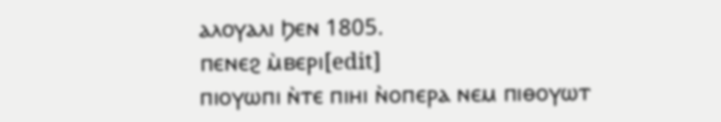ⲁⲗⲟⲩⲁⲗⲓ Ϧⲉⲛ 1805.
ⲡⲉⲛⲉϩ ⲙ̀ⲃⲉⲣⲓ[edit]
ⲡⲓⲟⲩⲱⲡⲓ ⲛ̀ⲧⲉ ⲡⲓⲏⲓ ⲛ̀ⲟⲡⲉⲣⲁ ⲛⲉⲙ ⲡⲓⲑⲟⲩⲱⲧ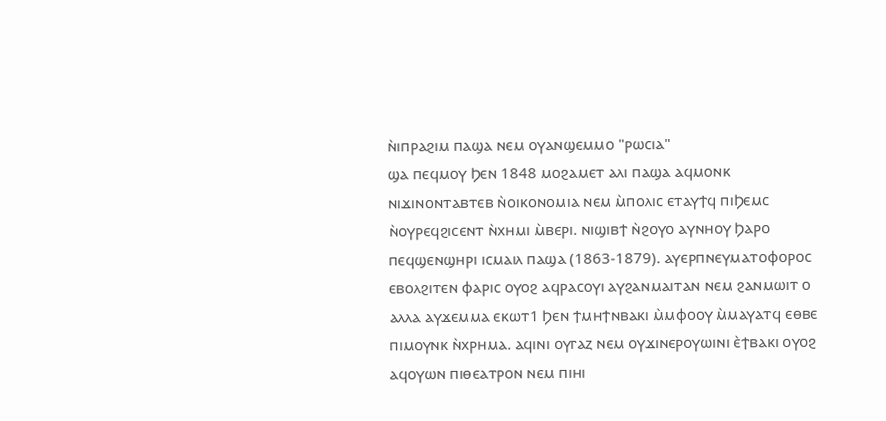ⲛ̀ⲓⲡⲣⲁϩⲓⲙ ⲡⲁϣⲁ ⲛⲉⲙ ⲟⲩⲁⲛϣⲉⲙⲙⲟ "ⲣⲱⲥⲓⲁ"
ϣⲁ ⲡⲉϥⲙⲟⲩ Ϧⲉⲛ 1848 ⲙⲟϩⲁⲙⲉⲧ ⲁⲗⲓ ⲡⲁϣⲁ ⲁϥⲙⲟⲛⲕ ⲛⲓϫⲓⲛⲟⲛⲧⲁⲃⲧⲉⲃ ⲛ̀ⲟⲓⲕⲟⲛⲟⲙⲓⲁ ⲛⲉⲙ ⲙ̀ⲡⲟⲗⲓⲥ ⲉⲧⲁⲩϯϥ ⲡⲓϦⲉⲙⲥ ⲛ̀ⲟⲩⲣⲉϥϩⲓⲥⲉⲛⲧ ⲛ̀ⲭⲏⲙⲓ ⲙ̀ⲃⲉⲣⲓ. ⲛⲓϣⲓⲃϯ ⲛ̀ϩⲟⲩⲟ ⲁⲩⲛⲏⲟⲩ Ϧⲁⲣⲟ ⲡⲉϥϣⲉⲛϣⲏⲣⲓ ⲓⲥⲙⲁⲓⲗ ⲡⲁϣⲁ (1863-1879). ⲁⲩⲉⲣⲡⲛⲉⲩⲙⲁⲧⲟⲫⲟⲣⲟⲥ ⲉⲃⲟⲗϩⲓⲧⲉⲛ ⲫⲁⲣⲓⲥ ⲟⲩⲟϩ ⲁϥⲣⲁⲥⲟⲩⲓ ⲁⲩϩⲁⲛⲙⲁⲓⲧⲁⲛ ⲛⲉⲙ ϩⲁⲛⲙⲱⲓⲧ ⲟ ⲁⲗⲗⲁ ⲁⲩϫⲉⲙⲙⲁ ⲉⲕⲱⲧ1 Ϧⲉⲛ ϯⲙⲏϯⲛⲃⲁⲕⲓ ⲙ̀ⲙⲫⲟⲟⲩ ⲙ̀ⲙⲁⲩⲁⲧϥ ⲉⲑⲃⲉ ⲡⲓⲙⲟⲩⲛⲕ ⲛ̀ⲭⲣⲏⲙⲁ. ⲁϥⲓⲛⲓ ⲟⲩⲅⲁⲍ ⲛⲉⲙ ⲟⲩϫⲓⲛⲉⲣⲟⲩⲱⲓⲛⲓ ⲉ̀ϯⲃⲁⲕⲓ ⲟⲩⲟϩ ⲁϥⲟⲩⲱⲛ ⲡⲓⲑⲉⲁⲧⲣⲟⲛ ⲛⲉⲙ ⲡⲓⲏⲓ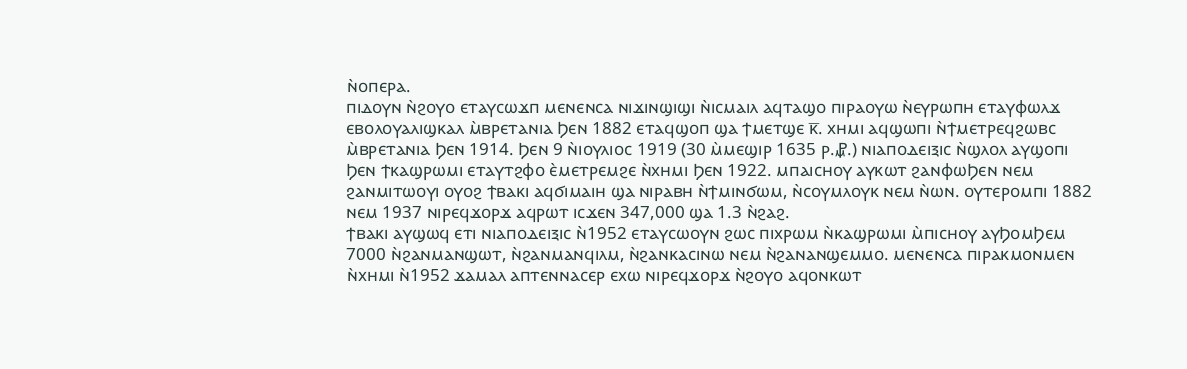ⲛ̀ⲟⲡⲉⲣⲁ.
ⲡⲓⲇⲟⲩⲛ ⲛ̀ϩⲟⲩⲟ ⲉⲧⲁⲩⲥⲱϫⲡ ⲙⲉⲛⲉⲛⲥⲁ ⲛⲓϫⲓⲛϣⲓϣⲓ ⲛ̀ⲓⲥⲙⲁⲓⲗ ⲁϥⲧⲁϣⲟ ⲡⲓⲣⲁⲟⲩⲱ ⲛ̀ⲉⲩⲣⲱⲡⲏ ⲉⲧⲁⲩⲫⲱⲗϫ ⲉⲃⲟⲗⲟⲩⲁⲗⲓϣⲕⲁⲗ ⲙ̀ⲃⲣⲉⲧⲁⲛⲓⲁ Ϧⲉⲛ 1882 ⲉⲧⲁϥϣⲟⲡ ϣⲁ ϯⲙⲉⲧϣⲉ ⲕ̅. ⲭⲏⲙⲓ ⲁϥϣⲱⲡⲓ ⲛ̀ϯⲙⲉⲧⲣⲉϥϩⲱⲃⲥ ⲙ̀ⲃⲣⲉⲧⲁⲛⲓⲁ Ϧⲉⲛ 1914. Ϧⲉⲛ 9 ⲛ̀ⲓⲟⲩⲗⲓⲟⲥ 1919 (30 ⲙ̀ⲙⲉϣⲓⲣ 1635 ⲣ.⳥.) ⲛⲓⲁⲡⲟⲇⲉⲓⲝⲓⲥ ⲛ̀ϣⲗⲟⲗ ⲁⲩϣⲟⲡⲓ Ϧⲉⲛ ϯⲕⲁϣⲣⲱⲙⲓ ⲉⲧⲁⲩⲧϩⲫⲟ ⲉ̀ⲙⲉⲧⲣⲉⲙϩⲉ ⲛ̀ⲭⲏⲙⲓ Ϧⲉⲛ 1922. ⲙⲡⲁⲓⲥⲏⲟⲩ ⲁⲩⲕⲱⲧ ϩⲁⲛⲫⲱϦⲉⲛ ⲛⲉⲙ ϩⲁⲛⲙⲓⲧⲱⲟⲩⲓ ⲟⲩⲟϩ ϯⲃⲁⲕⲓ ⲁϥϭⲓⲙⲁⲓⲏ ϣⲁ ⲛⲓⲣⲁⲃⲏ ⲛ̀ϯⲙⲓⲛϭⲱⲙ, ⲛ̀ⲥⲟⲩⲙⲗⲟⲩⲕ ⲛⲉⲙ ⲛ̀ⲱⲛ. ⲟⲩⲧⲉⲣⲟⲙⲡⲓ 1882 ⲛⲉⲙ 1937 ⲛⲓⲣⲉϥϫⲟⲣϫ ⲁϥⲣⲱⲧ ⲓⲥϫⲉⲛ 347,000 ϣⲁ 1.3 ⲛ̀ϩⲁϩ.
ϯⲃⲁⲕⲓ ⲁⲩϣⲱϥ ⲉⲧⲓ ⲛⲓⲁⲡⲟⲇⲉⲓⲝⲓⲥ ⲛ̀1952 ⲉⲧⲁⲩⲥⲱⲟⲩⲛ ϩⲱⲥ ⲡⲓⲭⲣⲱⲙ ⲛ̀ⲕⲁϣⲣⲱⲙⲓ ⲙ̀ⲡⲓⲥⲏⲟⲩ ⲁⲩϦⲟⲙϦⲉⲙ 7000 ⲛ̀ϩⲁⲛⲙⲁⲛϣⲱⲧ, ⲛ̀ϩⲁⲛⲙⲁⲛϥⲓⲗⲙ, ⲛ̀ϩⲁⲛⲕⲁⲥⲓⲛⲱ ⲛⲉⲙ ⲛ̀ϩⲁⲛⲁⲛϣⲉⲙⲙⲟ. ⲙⲉⲛⲉⲛⲥⲁ ⲡⲓⲣⲁⲕⲙⲟⲛⲙⲉⲛ ⲛ̀ⲭⲏⲙⲓ ⲛ̀1952 ϫⲁⲙⲁⲗ ⲁⲡⲧⲉⲛⲛⲁⲥⲉⲣ ⲉⲭⲱ ⲛⲓⲣⲉϥϫⲟⲣϫ ⲛ̀ϩⲟⲩⲟ ⲁϥⲟⲛⲕⲱⲧ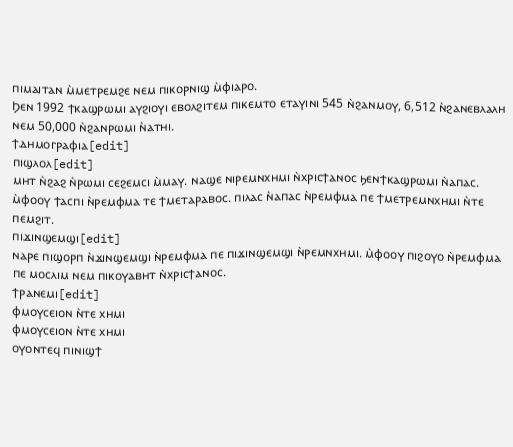ⲡⲓⲙⲁⲓⲧⲁⲛ ⲙ̀ⲙⲉⲧⲣⲉⲙϩⲉ ⲛⲉⲙ ⲡⲓⲕⲟⲣⲛⲓϣ ⲙ̀ⲫⲓⲁⲣⲟ.
Ϧⲉⲛ 1992 ϯⲕⲁϣⲣⲱⲙⲓ ⲁⲩϩⲓⲟⲩⲓ ⲉⲃⲟⲗϩⲓⲧⲉⲙ ⲡⲓⲕⲉⲙⲧⲟ ⲉⲧⲁⲩⲓⲛⲓ 545 ⲛ̀ϩⲁⲛⲙⲟⲩ, 6,512 ⲛ̀ϩⲁⲛⲉⲃⲗⲁⲗⲏ ⲛⲉⲙ 50,000 ⲛ̀ϩⲁⲛⲣⲱⲙⲓ ⲛ̀ⲁⲧⲏⲓ.
ϯⲇⲏⲙⲟⲅⲣⲁⲫⲓⲁ[edit]
ⲡⲓϣⲗⲟⲗ[edit]
ⲙⲏⲧ ⲛ̀ϩⲁϩ ⲛ̀ⲣⲱⲙⲓ ⲥⲉϩⲉⲙⲥⲓ ⲙ̀ⲙⲁⲩ. ⲛⲁϣⲉ ⲛⲓⲣⲉⲙⲛⲭⲏⲙⲓ ⲛ̀ⲭⲣⲓⲥϯⲁⲛⲟⲥ ϧⲉⲛϯⲕⲁϣⲣⲱⲙⲓ ⲛ̀ⲁⲡⲁⲥ.
ⲙ̀ⲫⲟⲟⲩ ϯⲁⲥⲡⲓ ⲛ̀ⲣⲉⲙⲫⲙⲁ ⲧⲉ ϯⲙⲉⲧⲁⲣⲁⲃⲟⲥ. ⲡⲓⲗⲁⲥ ⲛ̀ⲁⲡⲁⲥ ⲛ̀ⲣⲉⲙⲫⲙⲁ ⲡⲉ ϯⲙⲉⲧⲣⲉⲙⲛⲭⲏⲙⲓ ⲛ̀ⲧⲉ ⲡⲉⲙϩⲓⲧ.
ⲡⲓϫⲓⲛϣⲉⲙϣⲓ[edit]
ⲛⲁⲣⲉ ⲡⲓϣⲟⲣⲡ ⲛ̀ϫⲓⲛϣⲉⲙϣⲓ ⲛ̀ⲣⲉⲙⲫⲙⲁ ⲡⲉ ⲡⲓϫⲓⲛϣⲉⲙϣⲓ ⲛ̀ⲣⲉⲙⲛⲭⲏⲙⲓ. ⲙ̀ⲫⲟⲟⲩ ⲡⲓϩⲟⲩⲟ ⲛ̀ⲣⲉⲙⲫⲙⲁ ⲡⲉ ⲙⲟⲥⲗⲓⲙ ⲛⲉⲙ ⲡⲓⲕⲟⲩⲁⲃⲏⲧ ⲛ̀ⲭⲣⲓⲥϯⲁⲛⲟⲥ.
ϯⲣⲁⲛⲉⲙⲓ[edit]
ⲫⲙⲟⲩⲥⲉⲓⲟⲛ ⲛ̀ⲧⲉ ⲭⲏⲙⲓ
ⲫⲙⲟⲩⲥⲉⲓⲟⲛ ⲛ̀ⲧⲉ ⲭⲏⲙⲓ
ⲟⲩⲟⲛⲧⲉϥ ⲡⲓⲛⲓϣϯ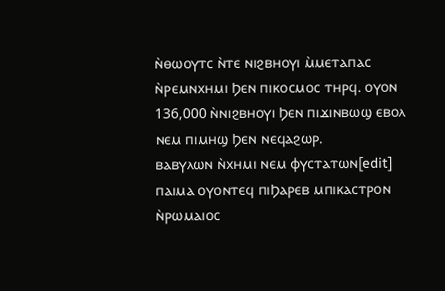ⲛ̀ⲑⲱⲟⲩⲧⲥ ⲛ̀ⲧⲉ ⲛⲓϩⲃⲏⲟⲩⲓ ⲙ̀ⲙⲉⲧⲁⲡⲁⲥ ⲛ̀ⲣⲉⲙⲛⲭⲏⲙⲓ Ϧⲉⲛ ⲡⲓⲕⲟⲥⲙⲟⲥ ⲧⲏⲣϥ. ⲟⲩⲟⲛ 136,000 ⲛ̀ⲛⲓϩⲃⲏⲟⲩⲓ Ϧⲉⲛ ⲡⲓϫⲓⲛⲃⲱϣ ⲉⲃⲟⲗ ⲛⲉⲙ ⲡⲓⲙⲏϣ Ϧⲉⲛ ⲛⲉϥⲁϩⲱⲣ.
ⲃⲁⲃⲩⲗⲱⲛ ⲛ̀ⲭⲏⲙⲓ ⲛⲉⲙ ⲫⲩⲥⲧⲁⲧⲱⲛ[edit]
ⲡⲁⲓⲙⲁ ⲟⲩⲟⲛⲧⲉϥ ⲡⲓϦⲁⲣⲉⲃ ⲙⲡⲓⲕⲁⲥⲧⲣⲟⲛ ⲛ̀ⲣⲱⲙⲁⲓⲟⲥ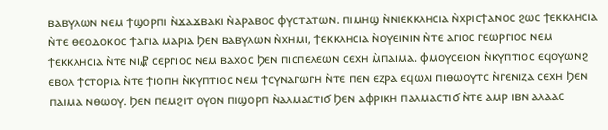ⲃⲁⲃⲩⲗⲱⲛ ⲛⲉⲙ ϯϣⲟⲣⲡⲓ ⲛ̀ϫⲁϫⲃⲁⲕⲓ ⲛ̀ⲁⲣⲁⲃⲟⲥ ⲫⲩⲥⲧⲁⲧⲱⲛ. ⲡⲓⲙⲏϣ ⲛ̀ⲛⲓⲉⲕⲕⲗⲏⲥⲓⲁ ⲛ̀ⲭⲣⲓⲥϯⲁⲛⲟⲥ ϩⲱⲥ ϯⲉⲕⲕⲗⲏⲥⲓⲁ ⲛ̀ⲧⲉ ⲑⲉⲟⲇⲟⲕⲟⲥ ϯⲁⲅⲓⲁ ⲙⲁⲣⲓⲁ Ϧⲉⲛ ⲃⲁⲃⲩⲗⲱⲛ ⲛ̀ⲭⲏⲙⲓ, ϯⲉⲕⲕⲗⲏⲥⲓⲁ ⲛ̀ⲟⲩⲉⲓⲛⲓⲛ ⲛ̀ⲧⲉ ⲁⲅⲓⲟⲥ ⲅⲉⲱⲣⲅⲓⲟⲥ ⲛⲉⲙ ϯⲉⲕⲕⲗⲏⲥⲓⲁ ⲛ̀ⲧⲉ ⲛⲓ⳥ ⲥⲉⲣⲅⲓⲟⲥ ⲛⲉⲙ ⲃⲁⲭⲟⲥ Ϧⲉⲛ ⲡⲓⲥⲡⲉⲗⲉⲱⲛ ⲥⲉⲭⲏ ⲙ̀ⲡⲁⲓⲙⲁ. ⲫⲙⲟⲩⲥⲉⲓⲟⲛ ⲛ̀ⲕⲩⲡⲧⲓⲟⲥ ⲉϥⲟⲩⲱⲛϩ ⲉⲃⲟⲗ ϯⲥⲧⲟⲣⲓⲁ ⲛ̀ⲧⲉ ϯⲓⲟⲡⲏ ⲛ̀ⲕⲩⲡⲧⲓⲟⲥ ⲛⲉⲙ ϯⲥⲩⲛⲁⲅⲱⲅⲏ ⲛ̀ⲧⲉ ⲡⲉⲛ ⲉⲍⲣⲁ ⲉϥⲱⲗⲓ ⲡⲓⲑⲱⲟⲩⲧⲥ ⲛ̀ⲅⲉⲛⲓⲍⲁ ⲥⲉⲭⲏ Ϧⲉⲛ ⲡⲁⲓⲙⲁ ⲛⲑⲱⲟⲩ. Ϧⲉⲛ ⲡⲉⲙϩⲓⲧ ⲟⲩⲟⲛ ⲡⲓϣⲟⲣⲡ ⲛ̀ⲁⲗⲙⲁⲥⲧⲓϭ Ϧⲉⲛ ⲁⲫⲣⲓⲕⲏ ⲡⲁⲗⲙⲁⲥⲧⲓϭ ⲛ̀ⲧⲉ ⲁⲙⲣ ⲓⲃⲛ ⲁⲗⲁⲁⲥ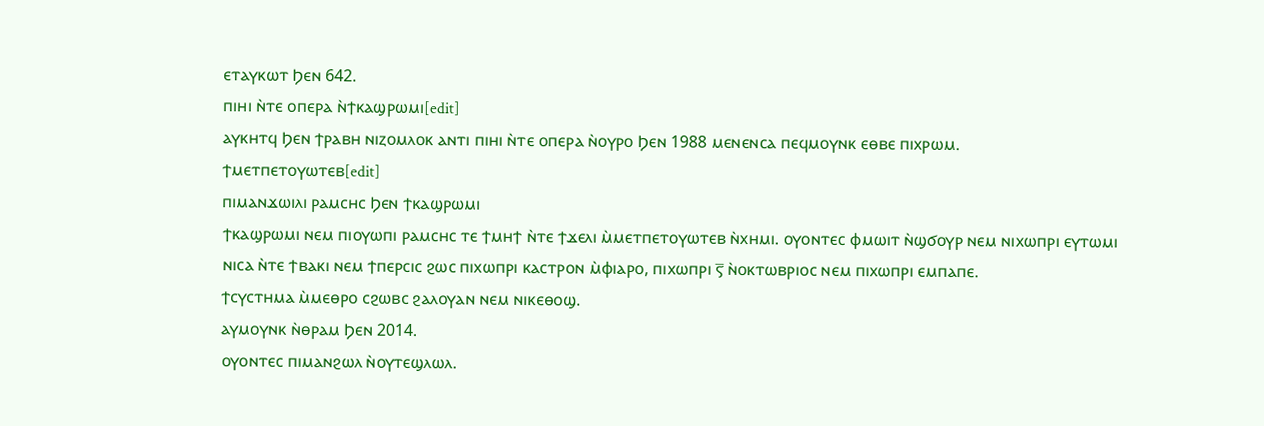ⲉⲧⲁⲩⲕⲱⲧ Ϧⲉⲛ 642.
ⲡⲓⲏⲓ ⲛ̀ⲧⲉ ⲟⲡⲉⲣⲁ ⲛ̀ϯⲕⲁϣⲣⲱⲙⲓ[edit]
ⲁⲩⲕⲏⲧϥ Ϧⲉⲛ ϯⲣⲁⲃⲏ ⲛⲓⲍⲟⲙⲗⲟⲕ ⲁⲛⲧⲓ ⲡⲓⲏⲓ ⲛ̀ⲧⲉ ⲟⲡⲉⲣⲁ ⲛ̀ⲟⲩⲣⲟ Ϧⲉⲛ 1988 ⲙⲉⲛⲉⲛⲥⲁ ⲡⲉϥⲙⲟⲩⲛⲕ ⲉⲑⲃⲉ ⲡⲓⲭⲣⲱⲙ.
ϯⲙⲉⲧⲡⲉⲧⲟⲩⲱⲧⲉⲃ[edit]
ⲡⲓⲙⲁⲛϫⲱⲓⲗⲓ ⲣⲁⲙⲥⲏⲥ Ϧⲉⲛ ϯⲕⲁϣⲣⲱⲙⲓ
ϯⲕⲁϣⲣⲱⲙⲓ ⲛⲉⲙ ⲡⲓⲟⲩⲱⲡⲓ ⲣⲁⲙⲥⲏⲥ ⲧⲉ ϯⲙⲏϯ ⲛ̀ⲧⲉ ϯϫⲉⲗⲓ ⲙ̀ⲙⲉⲧⲡⲉⲧⲟⲩⲱⲧⲉⲃ ⲛ̀ⲭⲏⲙⲓ. ⲟⲩⲟⲛⲧⲉⲥ ⲫⲙⲱⲓⲧ ⲛ̀ϣϭⲟⲩⲣ ⲛⲉⲙ ⲛⲓⲭⲱⲡⲣⲓ ⲉⲩⲧⲱⲙⲓ ⲛⲓⲥⲁ ⲛ̀ⲧⲉ ϯⲃⲁⲕⲓ ⲛⲉⲙ ϯⲡⲉⲣⲥⲓⲥ ϩⲱⲥ ⲡⲓⲭⲱⲡⲣⲓ ⲕⲁⲥⲧⲣⲟⲛ ⲙ̀ⲫⲓⲁⲣⲟ, ⲡⲓⲭⲱⲡⲣⲓ ⲋ̅ ⲛ̀ⲟⲕⲧⲱⲃⲣⲓⲟⲥ ⲛⲉⲙ ⲡⲓⲭⲱⲡⲣⲓ ⲉⲙⲡⲁⲡⲉ.
ϯⲥⲩⲥⲧⲏⲙⲁ ⲙ̀ⲙⲉⲑⲣⲟ ⲥϩⲱⲃⲥ ϩⲁⲗⲟⲩⲁⲛ ⲛⲉⲙ ⲛⲓⲕⲉⲑⲟϣ.
ⲁⲩⲙⲟⲩⲛⲕ ⲛ̀ⲑⲣⲁⲙ Ϧⲉⲛ 2014.
ⲟⲩⲟⲛⲧⲉⲥ ⲡⲓⲙⲁⲛϩⲱⲗ ⲛ̀ⲟⲩⲧⲉϣⲗⲱⲗ.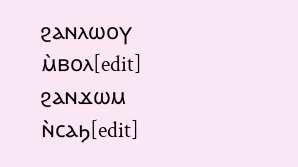ϩⲁⲛⲗⲱⲟⲩ ⲙ̀ⲃⲟⲗ[edit]
ϩⲁⲛϫⲱⲙ ⲛ̀ⲥⲁϧ[edit]